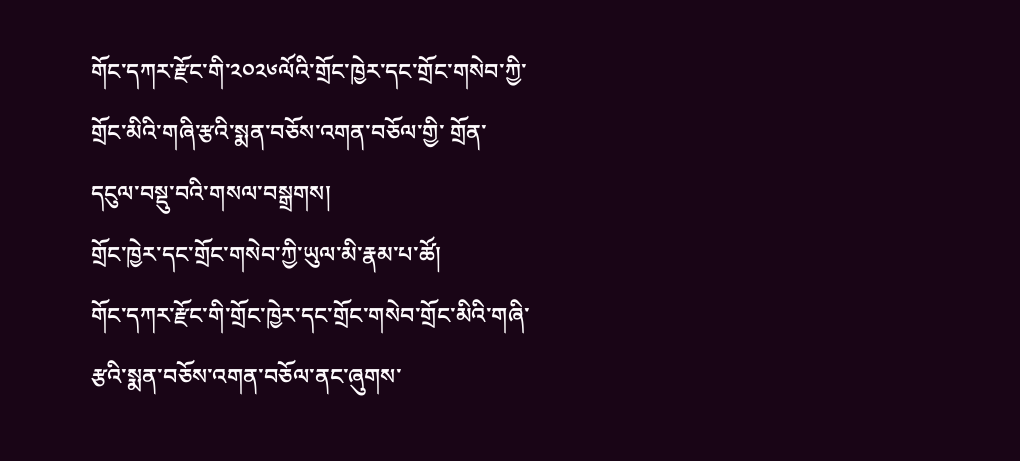གོང་དཀར་རྫོང་གི་༢༠༢༦ལོའི་གྲོང་ཁྱེར་དང་གྲོང་གསེབ་ཀྱི་གྲོང་མིའི་གཞི་རྩའི་སྨན་བཅོས་འགན་བཅོལ་གྱི་ གྲོན་དངུལ་བསྡུ་བའི་གསལ་བསྒྲགས།
གྲོང་ཁྱེར་དང་གྲོང་གསེབ་ཀྱི་ཡུལ་མི་རྣམ་པ་ཚོ།
གོང་དཀར་རྫོང་གི་གྲོང་ཁྱེར་དང་གྲོང་གསེབ་གྲོང་མིའི་གཞི་རྩའི་སྨན་བཅོས་འགན་བཅོལ་ནང་ཞུགས་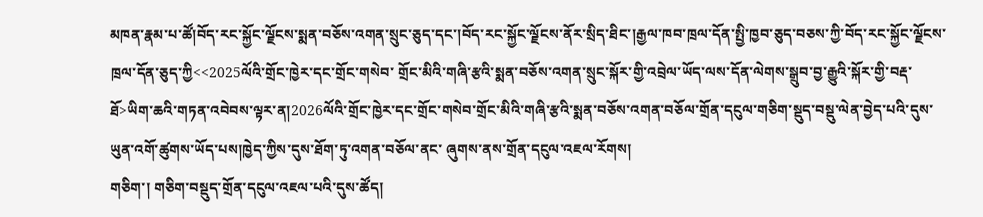མཁན་རྣམ་པ་ཚོ།བོད་རང་སྐྱོང་ལྗོངས་སྨན་བཅོས་འགན་སྲུང་ཅུད་དང་།བོད་རང་སྐྱོང་ལྗོངས་ནོར་སྲིད་ཐིང་།རྒྱལ་ཁབ་ཁྲལ་དོན་སྤྱི་ཁྱབ་ཅུད་བཅས་ཀྱི་བོད་རང་སྐྱོང་ལྗོངས་ཁྲལ་དོན་ཅུད་ཀྱི<<2025ལོའི་གྲོང་ཁྱེར་དང་གྲོང་གསེབ་ གྲོང་མིའི་གཞི་རྩའི་སྨན་བཅོས་འགན་སྲུང་སྐོར་གྱི་འབྲེལ་ཡོད་ལས་དོན་ལེགས་སྒྲུབ་བྱ་རྒྱུའི་སྐོར་གྱི་བརྡ་ཐོ>ཡིག་ཆའི་གཏན་འབེབས་ལྟར་ན།2026ལོའི་གྲོང་ཁྱེར་དང་གྲོང་གསེབ་གྲོང་མིའི་གཞི་རྩའི་སྨན་བཅོས་འགན་བཅོལ་གྲོན་དངུལ་གཅིག་སྡུད་བསྡུ་ལེན་བྱེད་པའི་དུས་ཡུན་འགོ་ཚུགས་ཡོད་པས།ཁྱེད་ཀྱིས་དུས་ཐོག་ཏུ་འགན་བཅོལ་ནང་ ཞུགས་ནས་གྲོན་དངུལ་འཇལ་རོགས།
གཅིག་། གཅིག་བསྡུད་གྲོན་དངུལ་འཇལ་པའི་དུས་ཚོད།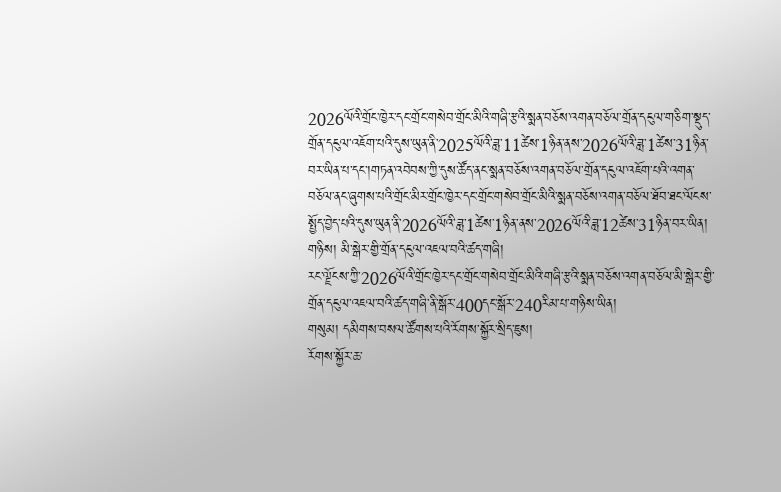2026ལོའི་གྲོང་ཁྱེར་དང་གྲོང་གསེབ་གྲོང་མིའི་གཞི་རྩའི་སྨན་བཅོས་འགན་བཅོལ་གྲོན་དངུལ་གཅིག་སྡུད་གྲོན་དངུལ་འཇོག་པའི་དུས་ཡུན་ནི་2025ལོའི་ཟླ་11ཚེས་1ཉིན་ནས་2026ལོའི་ཟླ་1ཚེས་31ཉིན་བར་ཡིན་པ་དང་།གཏན་འབེབས་ཀྱི་དུས་ཚོད་ནང་སྨན་བཅོས་འགན་བཅོལ་གྲོན་དངུལ་འཇོག་པའི་འགན་བཅོལ་ནང་ཞུགས་པའི་གྲོང་མིར་གྲོང་ཁྱེར་དང་གྲོང་གསེབ་གྲོང་མིའི་སྨན་བཅོས་འགན་བཅོལ་ཐོབ་ཐང་ལོངས་སྤྱོད་བྱེད་པའི་དུས་ཡུན་ནི་2026ལོའི་ཟླ་1ཚེས་1ཉིན་ནས་2026ལོའི་ཟླ་12ཚེས་31ཉིན་བར་ཡིན།
གཉིས། མི་སྒེར་གྱི་གྲོན་དངུལ་འཇལ་བའི་ཚད་གཞི།
རང་ལྗོངས་ཀྱི་2026ལོའི་གྲོང་ཁྱེར་དང་གྲོང་གསེབ་གྲོང་མིའི་གཞི་རྩའི་སྨན་བཅོས་འགན་བཅོལ་མི་སྒེར་གྱི་གྲོན་དངུལ་འཇལ་བའི་ཚད་གཞི་ནི་སྒོར་400དང་སྒོར་240རིམ་པ་གཉིས་ཡིན།
གསུམ། དམིགས་བསལ་ཚོགས་པའི་རོགས་སྐྱོར་སྲིད་ཇུས།
རོགས་སྐྱོར་ཆ་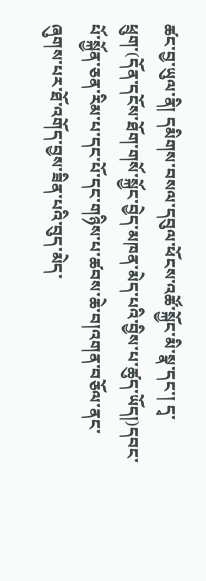ཚང་བྱ་ཡུལ་ནི། དམིགས་བསལ་དབུལ་ཕོངས་འཚོ་སྐྱོང་མི་སྣ་དང་། དྭ་ཕྲུག་(དོན་དངོས་ཐོག་གསོ་སྐྱོང་བྱེད་མཁན་མེད་པའི་བྱིས་པ་ཚུད་ཡོད།)དབང་པོ་སྐྱོན་ཅན་རིམ་པ་དང་པོ་དང་གཉིས་པ་ཚབས་ཆེ་བ།འགན་བཅོལ་ནང་ཞུགས་པར་ཐོ་འགོད་བྱས་ཟིན་པའི་བུད་མེད་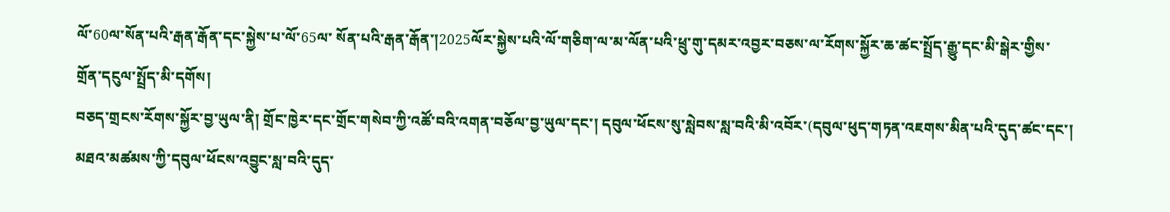ལོ་60ལ་སོན་པའི་རྒན་རྒོན་དང་སྐྱེས་པ་ལོ་65ལ་ སོན་པའི་རྒན་རྒོན་།2025ལོར་སྐྱེས་པའི་ལོ་གཅིག་ལ་མ་ལོན་པའི་ཕྲུ་གུ་དམར་འབྱར་བཅས་ལ་རོགས་སྐྱོར་ཆ་ཚང་སྤྲོད་རྒྱུ་དང་མི་སྒེར་གྱིས་གྲོན་དངུལ་སྤྲོད་མི་དགོས།
བཅད་གྲངས་རོགས་སྐྱོར་བྱ་ཡུལ་ནི། གྲོང་ཁྱེར་དང་གྲོང་གསེབ་ཀྱི་འཚོ་བའི་འགན་བཅོལ་བྱ་ཡུལ་དང་། དབུལ་ཕོངས་སུ་སླེབས་སླ་བའི་མི་འབོར་(དབུལ་ཕུད་གཏན་འཇགས་མིན་པའི་དུད་ཚང་དང་། མཐའ་མཚམས་ཀྱི་དབུལ་ཕོངས་འབྱུང་སླ་བའི་དུད་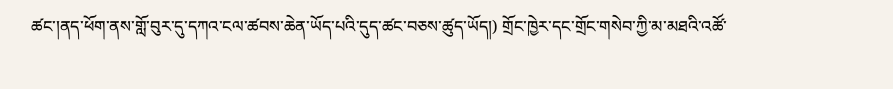ཚང་།ནད་ཕོག་ནས་གློ་བུར་དུ་དཀའ་ངལ་ཚབས་ཆེན་ཡོད་པའི་དུད་ཚང་བཅས་ཚུད་ཡོད།) གྲོང་ཁྱེར་དང་གྲོང་གསེབ་ཀྱི་མ་མཐའི་འཚོ་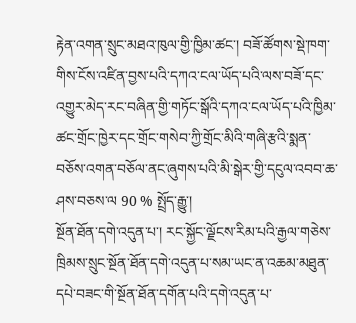རྟེན་འགན་སྲུང་མཐའ་ཁུལ་གྱི་ཁྱིམ་ཚང་། བཟོ་ཚོགས་སྡེ་ཁག་གིས་ངོས་འཛིན་བྱས་པའི་དཀའ་ངལ་ཡོད་པའི་ལས་བཟོ་དང་འགྱུར་མེད་རང་བཞིན་གྱི་གཏོང་སྒོའི་དཀའ་ངལ་ཡོད་པའི་ཁྱིམ་ཚང་གྲོང་ཁྱེར་དང་གྲོང་གསེབ་ཀྱི་གྲོང་མིའི་གཞི་རྩའི་སྨན་བཅོས་འགན་བཅོལ་ནང་ཞུགས་པའི་མི་སྒེར་གྱི་དངུལ་འབབ་ཆ་ཤས་བཅས་ལ 90 % སྤྲོད་རྒྱུ་།
སྔོན་ཐོན་དགེ་འདུན་པ་། རང་སྐྱོང་ལྗོངས་རིམ་པའི་རྒྱལ་གཅེས་ཁྲིམས་སྲུང་སྔོན་ཐོན་དགེ་འདུན་པ་སམ་ཡང་ན་འཆམ་མཐུན་དཔེ་བཟང་གི་སྔོན་ཐོན་དགོན་པའི་དགེ་འདུན་པ་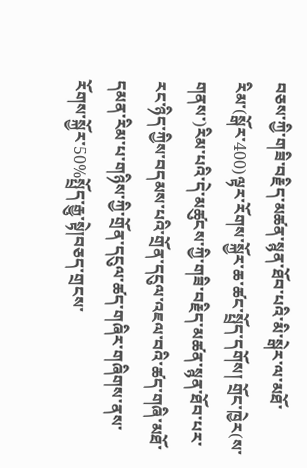བཅས་ཀྱི་གཟི་བརྗིད་མཚན་སྙན་ཐོབ་པའི་མི་སྒེར་ལ་མཐོ་རིམ་(སྒོར་400)ལྟར་རོགས་སྐྱོར་ཆ་ཚང་སྤྲོད་དགོས། གྲོང་ཁྱེར(ས་གནས་)རིམ་པའི་དེ་མཚུངས་ཀྱི་གཟི་བརྗིད་མཚན་སྙན་ཐོབ་པར་རང་ཉིད་ཀྱིས་བདམས་པའི་གྲོན་དངུལ་འཇལ་བའི་ཚད་གཞི་མཐོ་དམན་རིམ་པ་གཉིས་ཀྱི་གྲོན་དངུལ་ཚད་གཞིར་གཞིགས་ནས་རོགས་སྐྱོར་50%སྤྲོད་རྒྱུ་སྟེ།བཅད་གྲངས་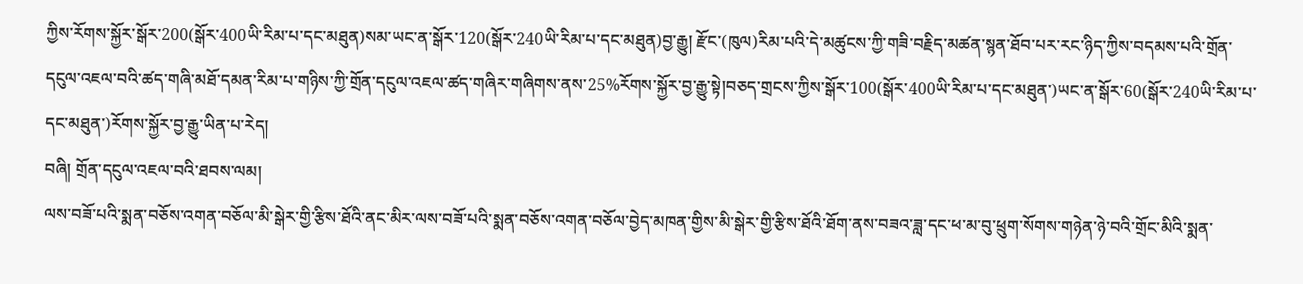ཀྱིས་རོགས་སྐྱོར་སྒོར་200(སྒོར་400ཡི་རིམ་པ་དང་མཐུན)སམ་ཡང་ན་སྒོར་120(སྒོར་240ཡི་རིམ་པ་དང་མཐུན)བྱ་རྒྱུ། རྫོང་(ཁུལ)རིམ་པའི་དེ་མཚུངས་ཀྱི་གཟི་བརྗིད་མཚན་སྙན་ཐོབ་པར་རང་ཉིད་ཀྱིས་བདམས་པའི་གྲོན་དངུལ་འཇལ་བའི་ཚད་གཞི་མཐོ་དམན་རིམ་པ་གཉིས་ཀྱི་གྲོན་དངུལ་འཇལ་ཚད་གཞིར་གཞིགས་ནས་25%རོགས་སྐྱོར་བྱ་རྒྱུ་སྟེ།བཅད་གྲངས་ཀྱིས་སྒོར་100(སྒོར་400ཡི་རིམ་པ་དང་མཐུན་)ཡང་ན་སྒོར་60(སྒོར་240ཡི་རིམ་པ་དང་མཐུན་)རོགས་སྐྱོར་བྱ་རྒྱུ་ཡིན་པ་རེད།
བཞི། གྲོན་དངུལ་འཇལ་བའི་ཐབས་ལམ།
ལས་བཟོ་པའི་སྨན་བཅོས་འགན་བཅོལ་མི་སྒེར་གྱི་རྩིས་ཐོའི་ནང་མིར་ལས་བཟོ་པའི་སྨན་བཅོས་འགན་བཅོལ་བྱེད་མཁན་གྱིས་མི་སྒེར་གྱི་རྩིས་ཐོའི་ཐོག་ནས་བཟའ་ཟླ་དང་ཕ་མ་བུ་ཕྲུག་སོགས་གཉེན་ཉེ་བའི་གྲོང་མིའི་སྨན་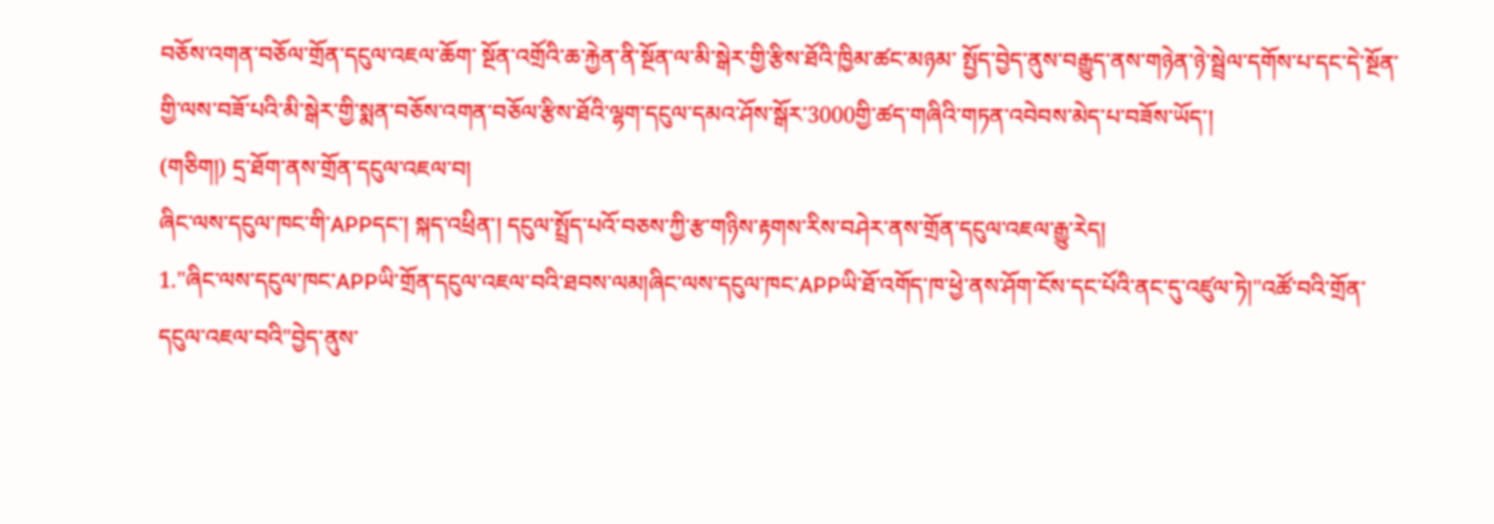བཅོས་འགན་བཅོལ་གྲོན་དངུལ་འཇལ་ཆོག་ སྔོན་འགྲོའི་ཆ་རྐྱེན་ནི་སྔོན་ལ་མི་སྒེར་གྱི་རྩིས་ཐོའི་ཁྱིམ་ཚང་མཉམ་ སྤྱོད་བྱེད་ནུས་བརྒྱུད་ནས་གཉེན་ཉེ་སྦྲེལ་དགོས་པ་དང་དེ་སྔོན་གྱི་ལས་བཟོ་པའི་མི་སྒེར་གྱི་སྨན་བཅོས་འགན་བཅོལ་རྩིས་ཐོའི་ལྷག་དངུལ་དམའ་ཤོས་སྒོར་3000གྱི་ཚད་གཞིའི་གཏན་འབེབས་མེད་པ་བཟོས་ཡོད་།
(གཅིག།) དྲ་ཐོག་ནས་གྲོན་དངུལ་འཇལ་བ།
ཞིང་ལས་དངུལ་ཁང་གི་APPདང་། སྐད་འཕྲིན་། དངུལ་སྤྲོད་པའོ་བཅས་ཀྱི་རྩ་གཉིས་རྟགས་རིས་བཤེར་ནས་གྲོན་དངུལ་འཇལ་རྒྱུ་རེད།
1."ཞིང་ལས་དངུལ་ཁང་APPཡི་གྲོན་དངུལ་འཇལ་བའི་ཐབས་ལམ།ཞིང་ལས་དངུལ་ཁང་APPཡི་ཐོ་འགོད་ཁ་ཕྱེ་ནས་ཤོག་ངོས་དང་པོའི་ནང་དུ་འཛུལ་ཏེ།"འཚོ་བའི་གྲོན་དངུལ་འཇལ་བའི"བྱེད་ནུས་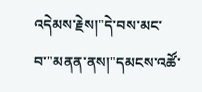འདེམས་རྗེས།"དེ་བས་མང་བ་"མནན་ནས།"དམངས་འཚོ་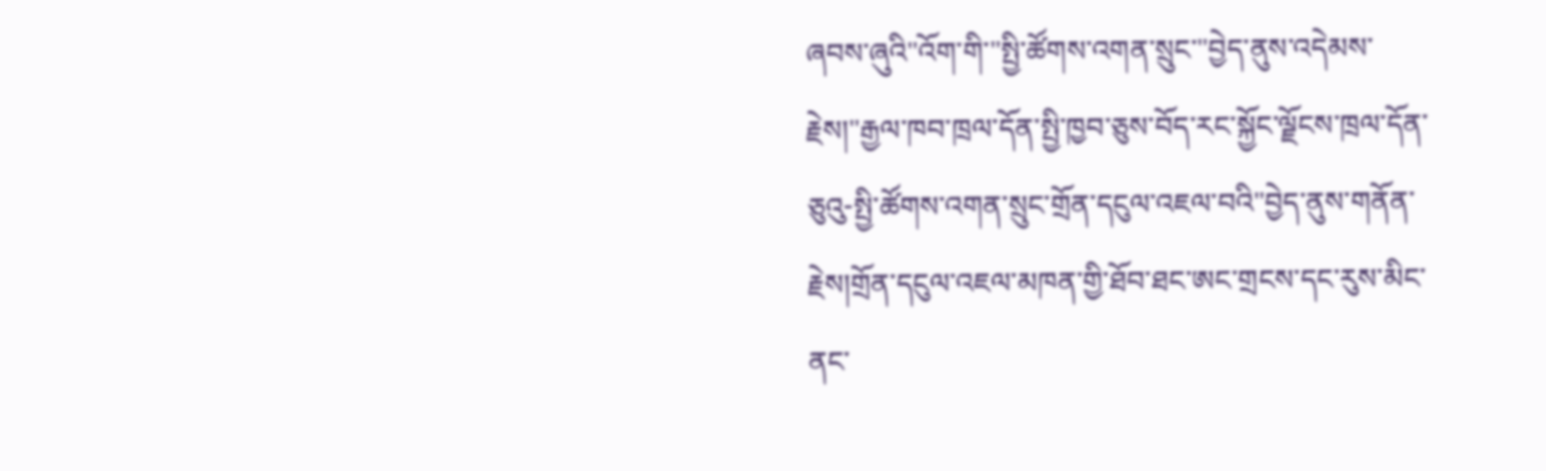ཞབས་ཞུའི"འོག་གི་"སྤྱི་ཚོགས་འགན་སྲུང་"བྱེད་ནུས་འདེམས་རྗེས།"རྒྱལ་ཁབ་ཁྲལ་དོན་སྤྱི་ཁྱབ་ཅུས་བོད་རང་སྐྱོང་ལྗོངས་ཁྲལ་དོན་ཅུའུ-སྤྱི་ཚོགས་འགན་སྲུང་གྲོན་དངུལ་འཇལ་བའི"བྱེད་ནུས་གནོན་རྗེས།གྲོན་དངུལ་འཇལ་མཁན་གྱི་ཐོབ་ཐང་ཨང་གྲངས་དང་རུས་མིང་ནང་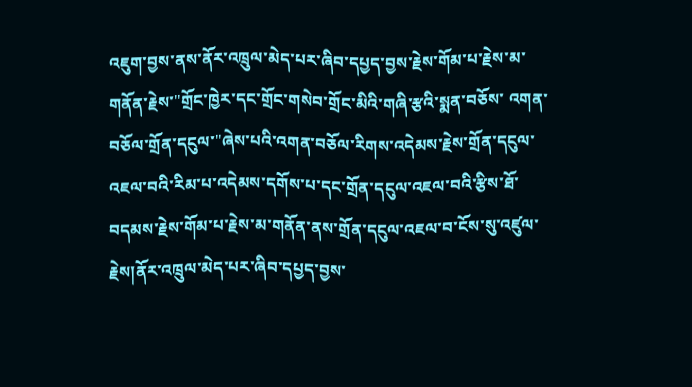འཇུག་བྱས་ནས་ནོར་འཁྲུལ་མེད་པར་ཞིབ་དཔྱད་བྱས་རྗེས་གོམ་པ་རྗེས་མ་གནོན་རྗེས་"གྲོང་ཁྱེར་དང་གྲོང་གསེབ་གྲོང་མིའི་གཞི་རྩའི་སྨན་བཅོས་ འགན་བཅོལ་གྲོན་དངུལ་"ཞེས་པའི་འགན་བཅོལ་རིགས་འདེམས་རྗེས་གྲོན་དངུལ་འཇལ་བའི་རིམ་པ་འདེམས་དགོས་པ་དང་གྲོན་དངུལ་འཇལ་བའི་རྩིས་ཐོ་བདམས་རྗེས་གོམ་པ་རྗེས་མ་གནོན་ནས་གྲོན་དངུལ་འཇལ་བ་ངོས་སུ་འཛུལ་རྗེས།ནོར་འཁྲུལ་མེད་པར་ཞིབ་དཔྱད་བྱས་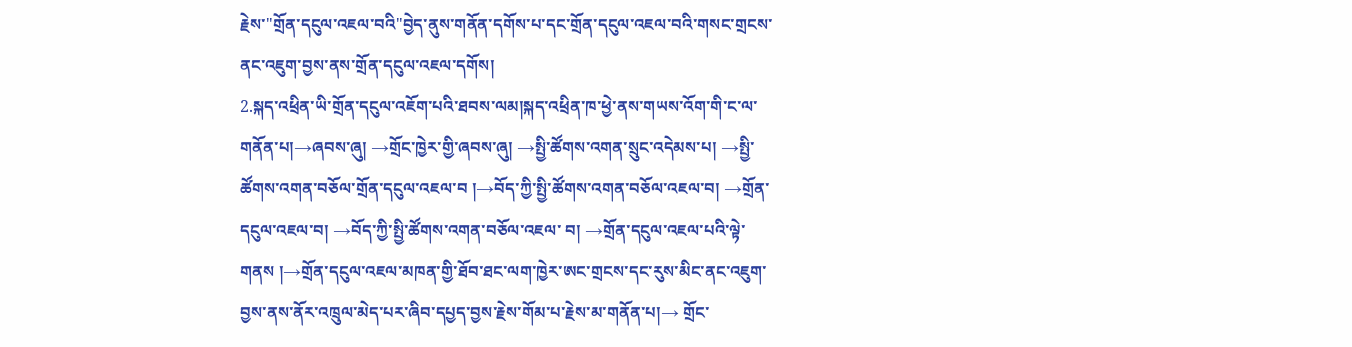རྗེས་"གྲོན་དངུལ་འཇལ་བའི"བྱེད་ནུས་གནོན་དགོས་པ་དང་གྲོན་དངུལ་འཇལ་བའི་གསང་གྲངས་ནང་འཇུག་བྱས་ནས་གྲོན་དངུལ་འཇལ་དགོས།
2.སྐད་འཕྲིན་ཡི་གྲོན་དངུལ་འཇོག་པའི་ཐབས་ལམ།སྐད་འཕྲིན་ཁ་ཕྱེ་ནས་གཡས་འོག་གི་ང་ལ་གནོན་པ།→ཞབས་ཞུ། →གྲོང་ཁྱེར་གྱི་ཞབས་ཞུ། →སྤྱི་ཚོགས་འགན་སྲུང་འདེམས་པ། →སྤྱི་ཚོགས་འགན་བཅོལ་གྲོན་དངུལ་འཇལ་བ །→བོད་ཀྱི་སྤྱི་ཚོགས་འགན་བཅོལ་འཇལ་བ། →གྲོན་དངུལ་འཇལ་བ། →བོད་ཀྱི་སྤྱི་ཚོགས་འགན་བཅོལ་འཇལ་ བ། →གྲོན་དངུལ་འཇལ་པའི་ལྟེ་གནས །→གྲོན་དངུལ་འཇལ་མཁན་གྱི་ཐོབ་ཐང་ལག་ཁྱེར་ཨང་གྲངས་དང་རུས་མིང་ནང་འཇུག་བྱས་ནས་ནོར་འཁྲུལ་མེད་པར་ཞིབ་དཔྱད་བྱས་རྗེས་གོམ་པ་རྗེས་མ་གནོན་པ།→ གྲོང་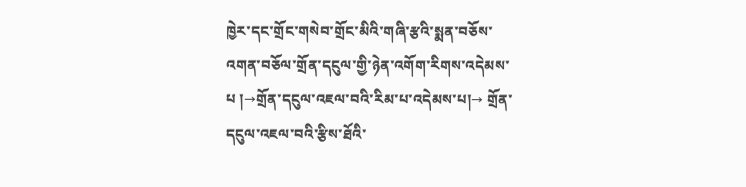ཁྱེར་དང་གྲོང་གསེབ་གྲོང་མིའི་གཞི་རྩའི་སྨན་བཅོས་འགན་བཅོལ་གྲོན་དངུལ་གྱི་ཉེན་འགོག་རིགས་འདེམས་པ །→གྲོན་དངུལ་འཇལ་བའི་རིམ་པ་འདེམས་པ།→ གྲོན་དངུལ་འཇལ་བའི་རྩིས་ཐོའི་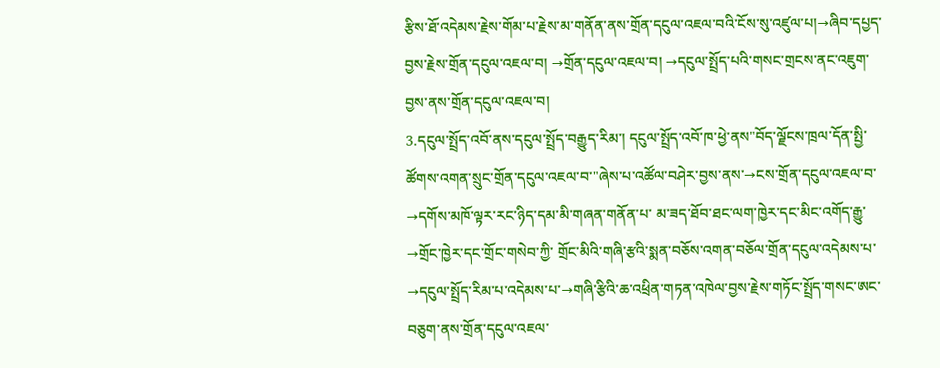རྩིས་ཐོ་འདེམས་རྗེས་གོམ་པ་རྗེས་མ་གནོན་ནས་གྲོན་དངུལ་འཇལ་བའི་ངོས་སུ་འཛུལ་པ།→ཞིབ་དཔྱད་བྱས་རྗེས་གྲོན་དངུལ་འཇལ་བ། →གྲོན་དངུལ་འཇལ་བ། →དངུལ་སྤྲོད་པའི་གསང་གྲངས་ནང་འཇུག་བྱས་ནས་གྲོན་དངུལ་འཇལ་བ།
3.དངུལ་སྤྲོད་འབོ་ནས་དངུལ་སྤྲོད་བརྒྱུད་རིམ་། དངུལ་སྤྲོད་འབོ་ཁ་ཕྱེ་ནས"བོད་ལྗོངས་ཁྲལ་དོན་སྤྱི་ཚོགས་འགན་སྲུང་གྲོན་དངུལ་འཇལ་བ་"ཞེས་པ་འཚོལ་བཤེར་བྱས་ནས་→ངས་གྲོན་དངུལ་འཇལ་བ་→དགོས་མཁོ་ལྟར་རང་ཉིད་དམ་མི་གཞན་གནོན་པ་ མ་ཟད་ཐོབ་ཐང་ལག་ཁྱེར་དང་མིང་འགོད་རྒྱུ་→གྲོང་ཁྱེར་དང་གྲོང་གསེབ་ཀྱི་ གྲོང་མིའི་གཞི་རྩའི་སྨན་བཅོས་འགན་བཅོལ་གྲོན་དངུལ་འདེམས་པ་→དངུལ་སྤྲོད་རིམ་པ་འདེམས་པ་→གཞི་རྩིའི་ཆ་འཕྲིན་གཏན་འཁེལ་བྱས་རྗེས་གཏོང་སྤྲོད་གསང་ཨང་བཅུག་ནས་གྲོན་དངུལ་འཇལ་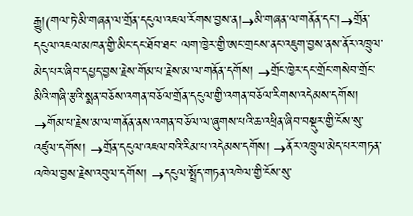རྒྱུ།(གལ་ཏེ་མི་གཞན་ལ་གྲོན་དངུལ་འཇལ་རོགས་བྱས་ན།→མི་གཞན་ལ་གནོན་དང་།→གྲོན་དངུལ་འཇལ་མཁན་གྱི་མིང་དང་ཐོབ་ཐང་ ལག་ཁྱེར་གྱི་ཨང་གྲངས་ནང་འཇུག་བྱས་ནས་ནོར་འཁྲུལ་མེད་པར་ཞིབ་དཔྱད་བྱས་རྗེས་གོམ་པ་རྗེས་མ་ལ་གནོན་དགོས། →གྲོང་ཁྱེར་དང་གྲོང་གསེབ་གྲོང་མིའི་གཞི་རྩའི་སྨན་བཅོས་འགན་བཅོལ་གྲོན་དངུལ་གྱི་འགན་བཅོལ་རིགས་འདེམས་དགོས། →གོམ་པ་རྗེས་མ་ལ་གནོན་ནས་འགན་བཅོལ་ལ་ཞུགས་པའི་ཆ་འཕྲིན་ཞིབ་བསྡུར་གྱི་ངོས་སུ་འཛུལ་དགོས། →གྲོན་དངུལ་འཇལ་བའི་རིམ་པ་འདེམས་དགོས། →ནོར་འཁྲུལ་མེད་པར་གཏན་འཁེལ་བྱས་རྗེས་འབུལ་དགོས། →དངུལ་སྤྲོད་གཏན་འཁེལ་གྱི་ངོས་སུ་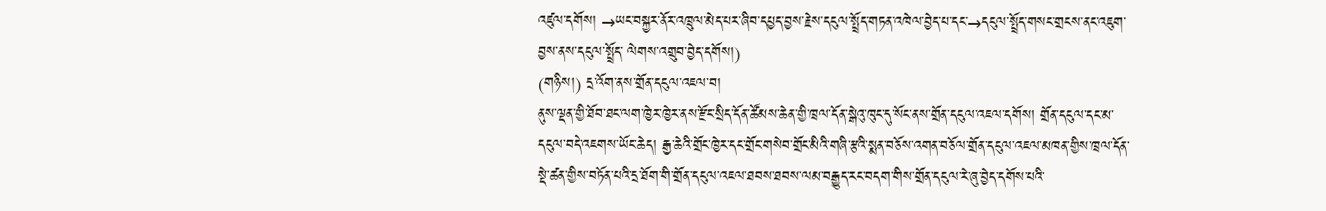འཛུལ་དགོས། →ཡང་བསྐྱར་ནོར་འཁྲུལ་མེད་པར་ཞིབ་དཔྱད་བྱས་རྗེས་དངུལ་སྤྲོད་གཏན་འཁེལ་བྱེད་པ་དང་→དངུལ་སྤྲོད་གསང་གྲངས་ནང་འཇུག་བྱས་ནས་དངུལ་སྤྲོད་ ལེགས་འགྲུབ་བྱེད་དགོས།)
(གཉིས།) དྲ་འོག་ནས་གྲོན་དངུལ་འཇལ་བ།
ནུས་ལྡན་གྱི་ཐོབ་ཐང་ལག་ཁྱེར་ཁྱེར་ནས་རྫོང་སྲིད་དོན་ཚོམས་ཆེན་གྱི་ཁྲལ་དོན་སྒེའུ་ཁུང་དུ་སོང་ནས་གྲོན་དངུལ་འཇལ་དགོས། གྲོན་དངུལ་དང་མ་དངུལ་བདེ་འཇགས་ཡོང་ཆེད། རྒྱ་ཆེའི་གྲོང་ཁྱེར་དང་གྲོང་གསེབ་གྲོང་མིའི་གཞི་རྩའི་སྨན་བཅོས་འགན་བཅོལ་གྲོན་དངུལ་འཇལ་མཁན་གྱིས་ཁྲལ་དོན་སྡེ་ཚན་གྱིས་བཏོན་པའི་དྲ་ཐོག་གི་གྲོན་དངུལ་འཇལ་ཐབས་ཐབས་ལམ་བརྒྱུད་རང་བདག་གིས་གྲོན་དངུལ་རེ་ཞུ་བྱེད་དགོས་པའི་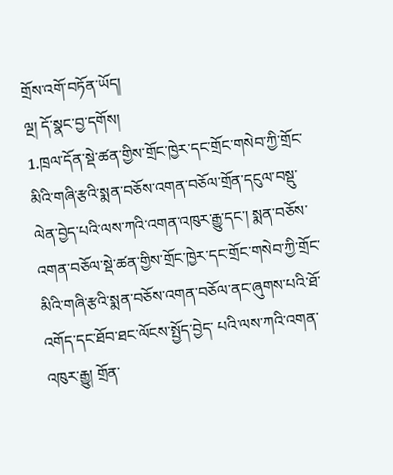གྲོས་འགོ་བཏོན་ཡོད།
ལྔ། དོ་སྣང་བྱ་དགོས།
1.ཁྲལ་དོན་སྡེ་ཚན་གྱིས་གྲོང་ཁྱེར་དང་གྲོང་གསེབ་ཀྱི་གྲོང་མིའི་གཞི་རྩའི་སྨན་བཅོས་འགན་བཅོལ་གྲོན་དངུལ་བསྡུ་ལེན་བྱེད་པའི་ལས་ཀའི་འགན་འཁུར་རྒྱུ་དང་། སྨན་བཅོས་འགན་བཅོལ་སྡེ་ཚན་གྱིས་གྲོང་ཁྱེར་དང་གྲོང་གསེབ་ཀྱི་གྲོང་མིའི་གཞི་རྩའི་སྨན་བཅོས་འགན་བཅོལ་ནང་ཞུགས་པའི་ཐོ་འགོད་དང་ཐོབ་ཐང་ལོངས་སྤྱོད་བྱེད་ པའི་ལས་ཀའི་འགན་འཁུར་རྒྱུ། གྲོན་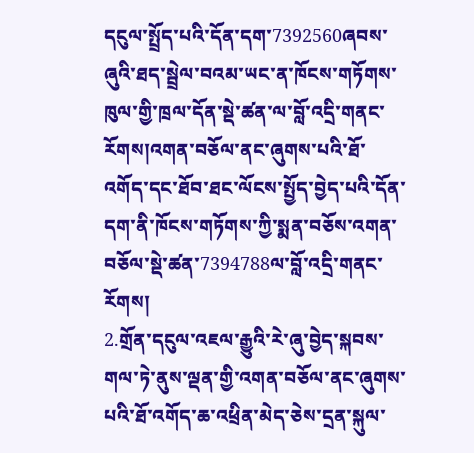དངུལ་སྤྲོད་པའི་དོན་དག་7392560ཞབས་ཞུའི་ཐད་སྦྲེལ་བའམ་ཡང་ན་ཁོངས་གཏོགས་ཁུལ་གྱི་ཁྲལ་དོན་སྡེ་ཚན་ལ་བློ་འདྲི་གནང་རོགས།འགན་བཅོལ་ནང་ཞུགས་པའི་ཐོ་འགོད་དང་ཐོབ་ཐང་ལོངས་སྤྱོད་བྱེད་པའི་དོན་དག་ནི་ཁོངས་གཏོགས་ཀྱི་སྨན་བཅོས་འགན་བཅོལ་སྡེ་ཚན་7394788ལ་བློ་འདྲི་གནང་རོགས།
2.གྲོན་དངུལ་འཇལ་རྒྱུའི་རེ་ཞུ་བྱེད་སྐབས་གལ་ཏེ་ནུས་ལྡན་གྱི་འགན་བཅོལ་ནང་ཞུགས་པའི་ཐོ་འགོད་ཆ་འཕྲིན་མེད་ཅེས་དྲན་སྐུལ་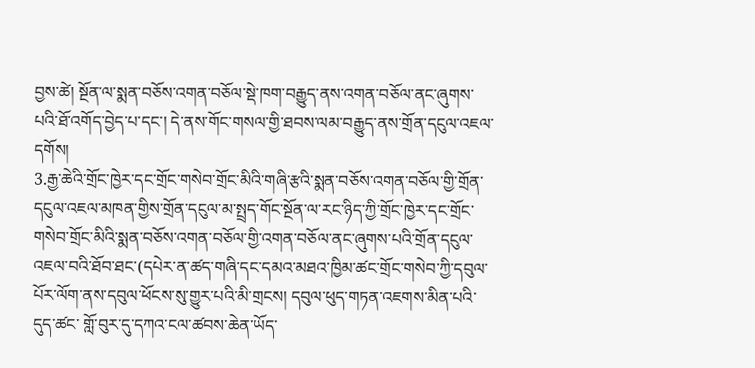བྱས་ཚེ། སྔོན་ལ་སྨན་བཅོས་འགན་བཅོལ་སྡེ་ཁག་བརྒྱུད་ནས་འགན་བཅོལ་ནང་ཞུགས་པའི་ཐོ་འགོད་བྱེད་པ་དང་། དེ་ནས་གོང་གསལ་གྱི་ཐབས་ལམ་བརྒྱུད་ནས་གྲོན་དངུལ་འཇལ་དགོས།
3.རྒྱ་ཆེའི་གྲོང་ཁྱེར་དང་གྲོང་གསེབ་གྲོང་མིའི་གཞི་རྩའི་སྨན་བཅོས་འགན་བཅོལ་གྱི་གྲོན་དངུལ་འཇལ་མཁན་གྱིས་གྲོན་དངུལ་མ་སྤྲད་གོང་སྔོན་ལ་རང་ཉིད་ཀྱི་གྲོང་ཁྱེར་དང་གྲོང་གསེབ་གྲོང་མིའི་སྨན་བཅོས་འགན་བཅོལ་གྱི་འགན་བཅོལ་ནང་ཞུགས་པའི་གྲོན་དངུལ་འཇལ་བའི་ཐོབ་ཐང་(དཔེར་ན་ཚད་གཞི་དང་དམའ་མཐའ་ཁྱིམ་ཚང་གྲོང་གསེབ་ཀྱི་དབུལ་པོར་ལོག་ནས་དབུལ་ཕོངས་སུ་གྱུར་པའི་མི་གྲངས། དབུལ་ཕུད་གཏན་འཇགས་མིན་པའི་དུད་ཚང་ གློ་བུར་དུ་དཀའ་ངལ་ཚབས་ཆེན་ཡོད་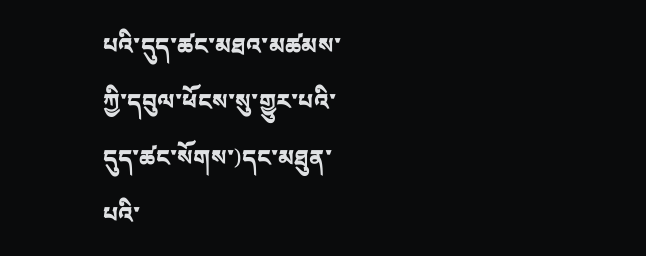པའི་དུད་ཚང་མཐའ་མཚམས་ཀྱི་དབུལ་ཕོངས་སུ་གྱུར་པའི་དུད་ཚང་སོགས་)དང་མཐུན་པའི་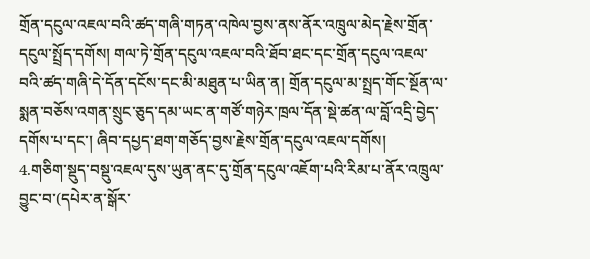གྲོན་དངུལ་འཇལ་བའི་ཚད་གཞི་གཏན་འཁེལ་བྱས་ནས་ནོར་འཁྲུལ་མེད་རྗེས་གྲོན་དངུལ་སྤྲོད་དགོས། གལ་ཏེ་གྲོན་དངུལ་འཇལ་བའི་ཐོབ་ཐང་དང་གྲོན་དངུལ་འཇལ་བའི་ཚད་གཞི་དེ་དོན་དངོས་དང་མི་མཐུན་པ་ཡིན་ན། གྲོན་དངུལ་མ་སྤྲད་གོང་སྔོན་ལ་སྨན་བཅོས་འགན་སྲུང་ཅུད་དམ་ཡང་ན་གཙོ་གཉེར་ཁྲལ་དོན་སྡེ་ཚན་ལ་བློ་འདྲི་བྱེད་དགོས་པ་དང་། ཞིབ་དཔྱད་ཐག་གཅོད་བྱས་རྗེས་གྲོན་དངུལ་འཇལ་དགོས།
4.གཅིག་སྡུད་བསྡུ་འཇལ་དུས་ཡུན་ནང་དུ་གྲོན་དངུལ་འཇོག་པའི་རིམ་པ་ནོར་འཁྲུལ་བྱུང་བ་(དཔེར་ན་སྒོར་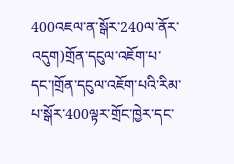400འཇལ་ན་སྒོར་240ལ་ནོར་འདུག)གྲོན་དངུལ་འཇོག་པ་དང་།གྲོན་དངུལ་འཇོག་པའི་རིམ་པ་སྒོར་400ལྟར་གྲོང་ཁྱེར་དང་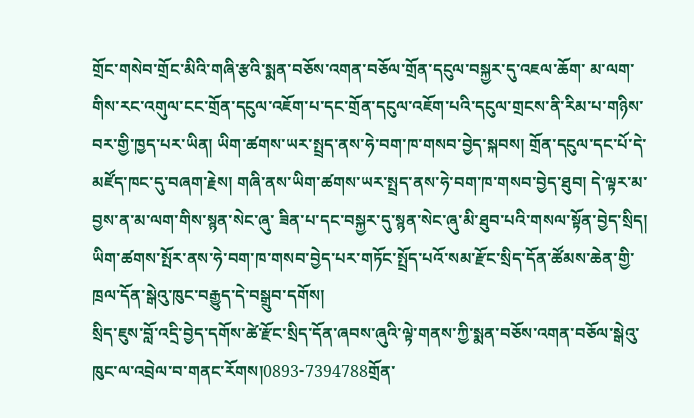གྲོང་གསེབ་གྲོང་མིའི་གཞི་རྩའི་སྨན་བཅོས་འགན་བཅོལ་གྲོན་དངུལ་བསྐྱར་དུ་འཇལ་ཆོག་ མ་ལག་གིས་རང་འགུལ་ངང་གྲོན་དངུལ་འཇོག་པ་དང་གྲོན་དངུལ་འཇོག་པའི་དངུལ་གྲངས་ནི་རིམ་པ་གཉིས་བར་གྱི་ཁྱད་པར་ཡིན། ཡིག་ཚགས་ཡར་སྤྲད་ནས་ཧེ་བག་ཁ་གསབ་བྱེད་སྐབས། གྲོན་དངུལ་དང་པོ་དེ་མཛོད་ཁང་དུ་བཞག་རྗེས། གཞི་ནས་ཡིག་ཚགས་ཡར་སྤྲད་ནས་ཧེ་བག་ཁ་གསབ་བྱེད་ཐུབ། དེ་ལྟར་མ་བྱས་ན་མ་ལག་གིས་སྙན་སེང་ཞུ་ ཟིན་པ་དང་བསྐྱར་དུ་སྙན་སེང་ཞུ་མི་ཐུབ་པའི་གསལ་སྟོན་བྱེད་སྲིད། ཡིག་ཚགས་སྤོར་ནས་ཧེ་བག་ཁ་གསབ་བྱེད་པར་གཏོང་སྤྲོད་པའོ་སམ་རྫོང་སྲིད་དོན་ཚོམས་ཆེན་གྱི་ཁྲལ་དོན་སྒེའུ་ཁུང་བརྒྱུད་དེ་བསྒྲུབ་དགོས།
སྲིད་ཇུས་བློ་འདྲི་བྱེད་དགོས་ཚེ་རྫོང་སྲིད་དོན་ཞབས་ཞུའི་ལྟེ་གནས་ཀྱི་སྨན་བཅོས་འགན་བཅོལ་སྒེའུ་ཁུང་ལ་འབྲེལ་བ་གནང་རོགས།0893-7394788གྲོན་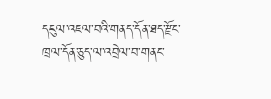དངུལ་འཇལ་བའི་གནད་དོན་ཐད་རྫོང་ཁྲལ་དོན་ཅུད་ལ་འབྲེལ་བ་གནང་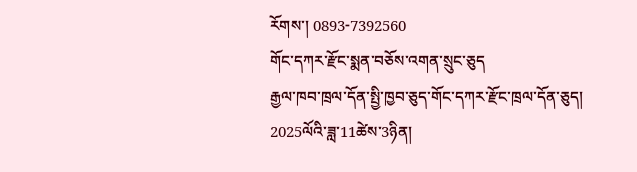རོགས་། 0893-7392560
གོང་དཀར་རྫོང་སྨན་བཅོས་འགན་སྲུང་ཅུད
རྒྱལ་ཁབ་ཁྲལ་དོན་སྤྱི་ཁྱབ་ཅུད་གོང་དཀར་རྫོང་ཁྲལ་དོན་ཅུད།
2025ལོའི་ཟླ་11ཚེས་3ཉིན།